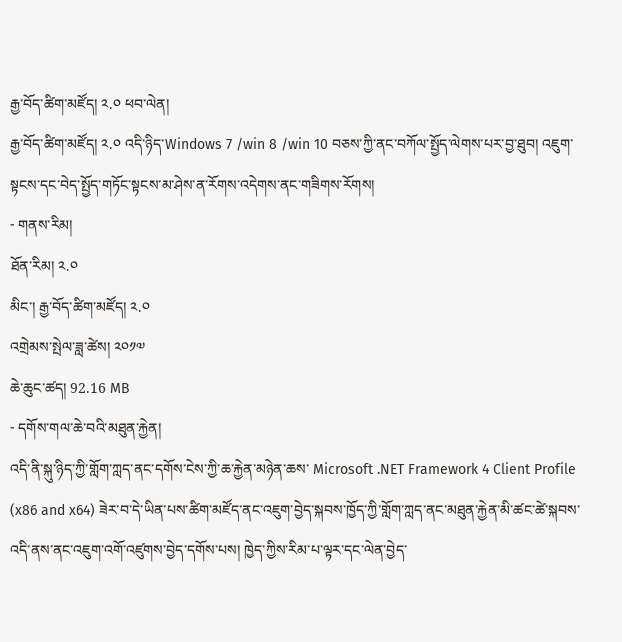རྒྱ་བོད་ཚིག་མཛོད། ༢.༠ ཕབ་ལེན།
རྒྱ་བོད་ཚིག་མཛོད། ༢.༠ འདི་ཉིད་Windows 7 /win 8 /win 10 བཅས་ཀྱི་ནང་བཀོལ་སྤྱོད་ལེགས་པར་བྱ་ཐུབ། འཇུག་སྟངས་དང་བེད་སྤྱོད་གཏོང་སྟངས་མ་ཤེས་ན་རོགས་འདེགས་ནང་གཟིགས་རོགས།
- གནས་རིམ།
ཐོན་རིམ། ༢.༠
མིང་། རྒྱ་བོད་ཚིག་མཛོད། ༢.༠
འགྲེམས་སྤེལ་ཟླ་ཚེས། ༢༠༡༧
ཆེ་ཆུང་ཚད། 92.16 MB
- དགོས་གལ་ཆེ་བའི་མཐུན་རྐྱེན།
འདི་ནི་སྐུ་ཉིད་ཀྱི་གློག་ཀླད་ནང་དགོས་ངེས་ཀྱི་ཆ་རྐྱེན་མཉེན་ཆས་ Microsoft .NET Framework 4 Client Profile (x86 and x64) ཟེར་བ་དེ་ཡིན་པས་ཚིག་མཛོད་ནང་འཇུག་བྱེད་སྐབས་ཁྱོད་ཀྱི་གློག་ཀླད་ནང་མཐུན་རྐྱེན་མི་ཚང་ཚེ་སྐབས་འདི་ནས་ནང་འཇུག་འགོ་འཛུགས་བྱེད་དགོས་པས། ཁྱེད་ཀྱིས་རིམ་པ་ལྟར་དང་ལེན་བྱེད་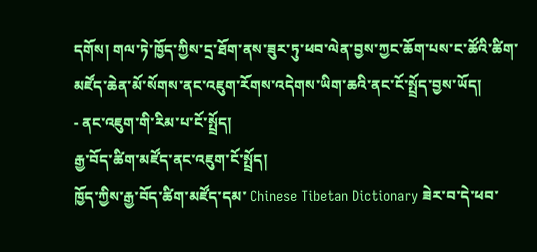དགོས། གལ་ཏེ་ཁྱོད་ཀྱིས་དྲ་ཐོག་ནས་ཟུར་ཏུ་ཕབ་ལེན་བྱས་ཀྱང་ཆོག་པས་ང་ཚོའི་ཚིག་མཛོད་ཆེན་མོ་སོགས་ནང་འཇུག་རོགས་འདེགས་ཡིག་ཆའི་ནང་ངོ་སྤྲོད་བྱས་ཡོད།
- ནང་འཇུག་གི་རིམ་པ་ངོ་སྤྲོད།
རྒྱ་བོད་ཚིག་མཛོད་ནང་འཇུག་ངོ་སྤྲོད།
ཁྱོད་ཀྱིས་རྒྱ་བོད་ཚིག་མཛོད་དམ་ Chinese Tibetan Dictionary ཟེར་བ་དེ་ཕབ་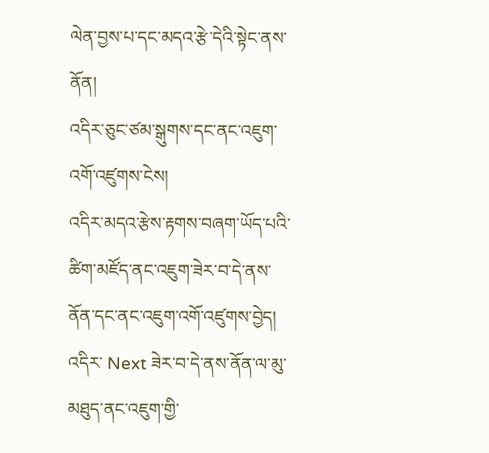ལེན་བྱས་པ་དང་མདའ་རྩེ་དེའི་སྟེང་ནས་ནོན།
འདིར་ཅུང་ཙམ་སྒུགས་དང་ནང་འཇུག་འགོ་འཛུགས་ངེས།
འདིར་མདའ་རྩེས་རྟགས་བཞག་ཡོད་པའི་ཚིག་མཛོད་ནང་འཇུག་ཟེར་བ་དེ་ནས་ནོན་དང་ནང་འཇུག་འགོ་འཛུགས་བྱེད།
འདིར་ Next ཟེར་བ་དེ་ནས་ནོན་ལ་མུ་མཐུད་ནང་འཇུག་གྱི་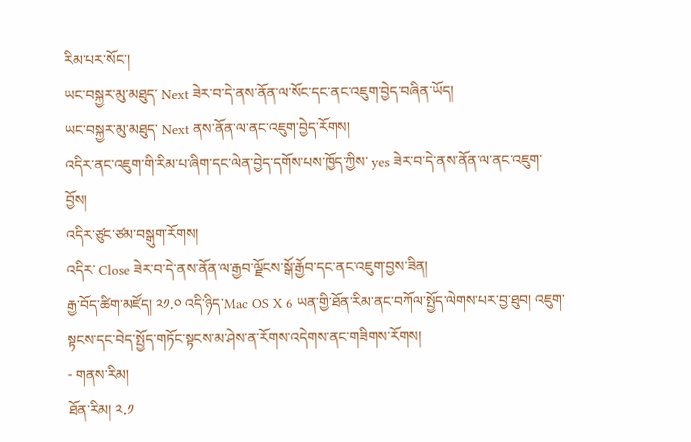རིམ་པར་སོང་།
ཡང་བསྐྱར་མུ་མཐུད་ Next ཟེར་བ་དེ་ནས་ནོན་ལ་སོང་དང་ནང་འཇུག་བྱེད་བཞིན་ཡོད།
ཡང་བསྐྱར་མུ་མཐུད་ Next ནས་ནོན་ལ་ནང་འཇུག་བྱེད་རོགས།
འདིར་ནང་འཇུག་གི་རིམ་པ་ཞིག་དང་ལེན་བྱེད་དགོས་པས་ཁྱོད་ཀྱིས་ yes ཟེར་བ་དེ་ནས་ནོན་ལ་ནང་འཇུག་བྱོས།
འདིར་ཙུང་ཙམ་བསྒུག་རོགས།
འདིར་ Close ཟེར་བ་དེ་ནས་ནོན་ལ་རྒྱབ་ལྗོངས་སྒོ་རྒྱོབ་དང་ནང་འཇུག་བྱས་ཟིན།
རྒྱ་བོད་ཚིག་མཛོད། ༢༡.༠ འདི་ཉིད་Mac OS X 6 ཡན་གྱི་ཐོན་རིམ་ནང་བཀོལ་སྤྱོད་ལེགས་པར་བྱ་ཐུབ། འཇུག་སྟངས་དང་བེད་སྤྱོད་གཏོང་སྟངས་མ་ཤེས་ན་རོགས་འདེགས་ནང་གཟིགས་རོགས།
- གནས་རིམ།
ཐོན་རིམ། ༢.༡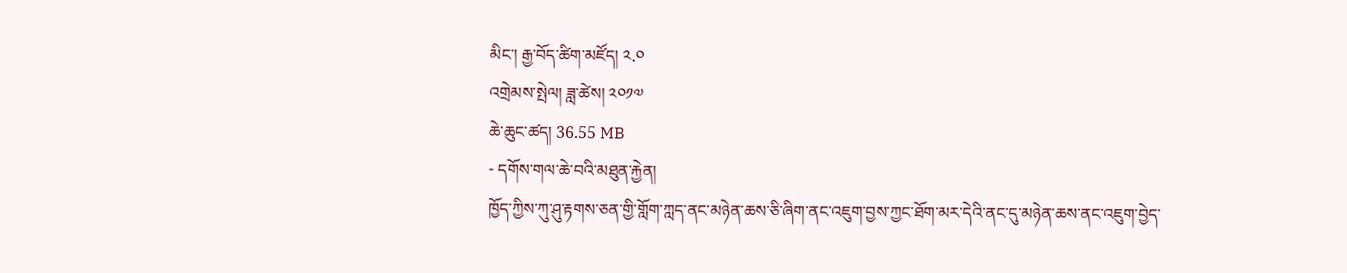མིང་། རྒྱ་བོད་ཚིག་མཛོད། ༢.༠
འགྲེམས་སྤེལ། ཟླ་ཚེས། ༢༠༡༧
ཆེ་ཆུང་ཚད། 36.55 MB
- དགོས་གལ་ཆེ་བའི་མཐུན་རྐྱེན།
ཁྱོད་ཀྱིས་ཀུ་ཤུ་རྟགས་ཅན་གྱི་གློག་ཀླད་ནང་མཉེན་ཆས་ཅི་ཞིག་ནང་འཇུག་བྱས་ཀྱང་ཐོག་མར་དེའི་ནང་དུ་མཉེན་ཆས་ནང་འཇུག་བྱེད་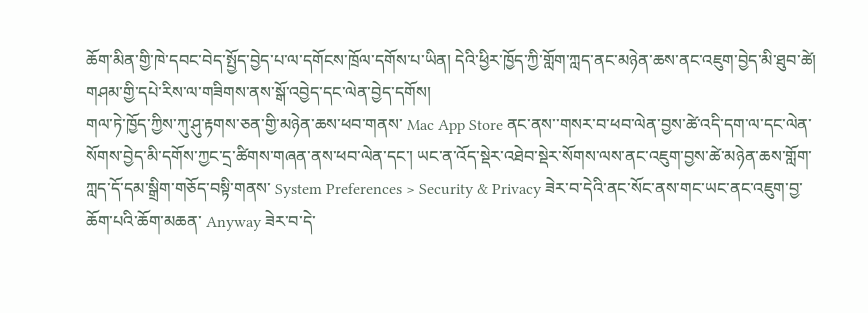ཆོག་མིན་གྱི་ཁེ་དབང་བེད་སྤྱོད་བྱེད་པ་ལ་དགོངས་ཁྲོལ་དགོས་པ་ཡིན། དེའི་ཕྱིར་ཁྱོད་ཀྱི་གློག་ཀླད་ནང་མཉེན་ཆས་ནང་འཇུག་བྱེད་མི་ཐུབ་ཚེ། གཤམ་གྱི་དཔེ་རིས་ལ་གཟིགས་ནས་སྒོ་འབྱེད་དང་ལེན་བྱེད་དགོས།
གལ་ཏེ་ཁྱོད་ཀྱིས་ཀུ་ཤུ་རྟགས་ཅན་གྱི་མཉེན་ཆས་ཕབ་གནས་ Mac App Store ནང་ནས་་གསར་བ་ཕབ་ལེན་བྱས་ཚེ་འདི་དག་ལ་དང་ལེན་སོགས་བྱེད་མི་དགོས་ཀྱང་དྲ་ཚིགས་གཞན་ནས་ཕབ་ལེན་དང་། ཡང་ན་འོད་སྡེར་འཐེབ་སྡེར་སོགས་ལས་ནང་འཇུག་བྱས་ཚེ་མཉེན་ཆས་གློག་ཀླད་དོ་དམ་སྒྲིག་གཅོད་བསྟི་གནས་ System Preferences > Security & Privacy ཟེར་བ་དེའི་ནང་སོང་ནས་གང་ཡང་ནང་འཇུག་བྱ་ཆོག་པའི་ཆོག་མཆན་ Anyway ཟེར་བ་དེ་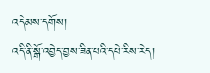འདེམས་དགོས།
འདི་ནི་སྒོ་འབྱེད་བྱས་ཟིན་པའི་དཔེ་རིས་རེད།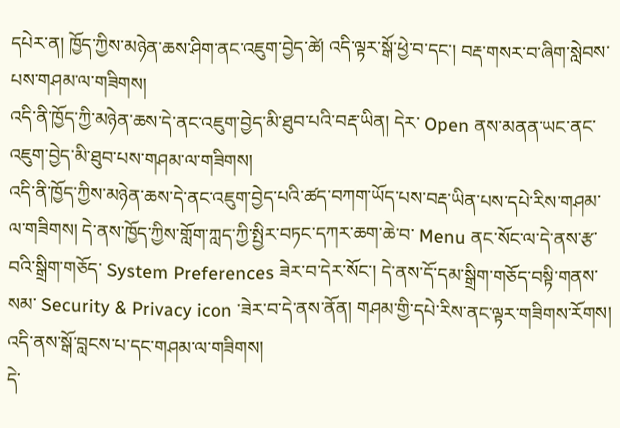དཔེར་ན། ཁྱོད་ཀྱིས་མཉེན་ཆས་ཤིག་ནང་འཇུག་བྱེད་ཚེ། འདི་ལྟར་སྒོ་ཕྱེ་བ་དང་། བརྡ་གསར་བ་ཞིག་སླེབས་པས་གཤམ་ལ་གཟིགས།
འདི་ནི་ཁྱོད་ཀྱི་མཉེན་ཆས་དེ་ནང་འཇུག་བྱེད་མི་ཐུབ་པའི་བརྡ་ཡིན། དེར་ Open ནས་མནན་ཡང་ནང་འཇུག་བྱེད་མི་ཐུབ་པས་གཤམ་ལ་གཟིགས།
འདི་ནི་ཁྱོད་ཀྱིས་མཉེན་ཆས་དེ་ནང་འཇུག་བྱེད་པའི་ཚད་བཀག་ཡོད་པས་བརྡ་ཡིན་པས་དཔེ་རིས་གཤམ་ལ་གཟིགས། དེ་ནས་ཁྱོད་ཀྱིས་གློག་ཀླད་ཀྱི་སྤྱིར་བཏང་དཀར་ཆག་ཆེ་བ་ Menu ནང་སོང་ལ་དེ་ནས་རྩ་བའི་སྒྲིག་གཅོད་ System Preferences ཟེར་བ་དེར་སོང་། དེ་ནས་དོ་དམ་སྒྲིག་གཅོད་བསྟི་གནས་སམ་ Security & Privacy icon ་ཟེར་བ་དེ་ནས་ནོན། གཤམ་གྱི་དཔེ་རིས་ནང་ལྟར་གཟིགས་རོགས།
འདི་ནས་སྒོ་བླངས་པ་དང་གཤམ་ལ་གཟིགས།
དེ་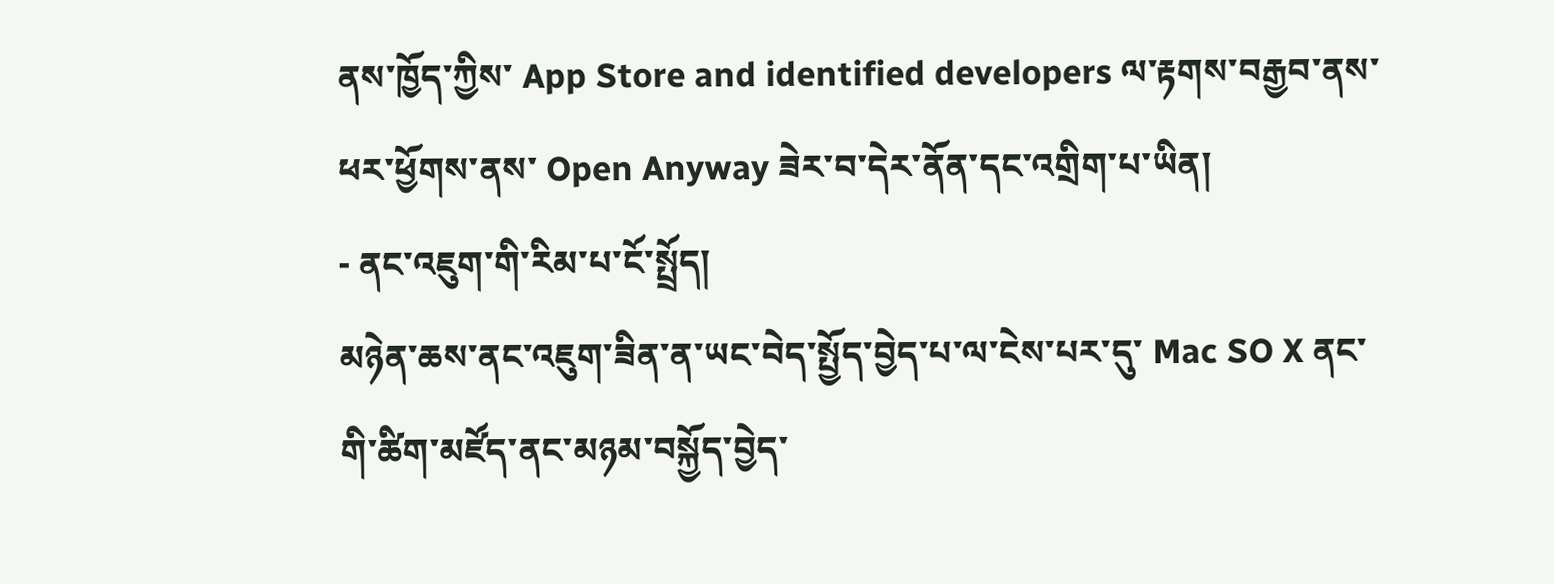ནས་ཁྱོད་ཀྱིས་ App Store and identified developers ལ་རྟགས་བརྒྱབ་ནས་ཕར་ཕྱོགས་ནས་ Open Anyway ཟེར་བ་དེར་ནོན་དང་འགྲིག་པ་ཡིན།
- ནང་འཇུག་གི་རིམ་པ་ངོ་སྤྲོད།
མཉེན་ཆས་ནང་འཇུག་ཟིན་ན་ཡང་བེད་སྤྱོད་བྱེད་པ་ལ་ངེས་པར་དུ་ Mac SO X ནང་གི་ཚིག་མཛོད་ནང་མཉམ་བསྐྱོད་བྱེད་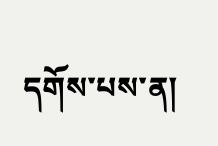དགོས་པས་ན།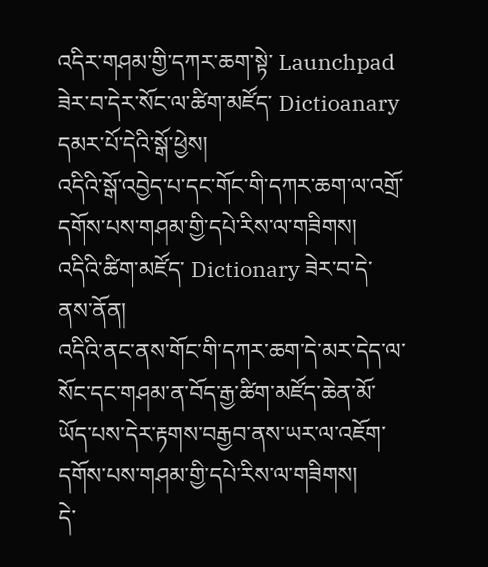འདིར་གཤམ་གྱི་དཀར་ཆག་སྟེ་ Launchpad ཟེར་བ་དེར་སོང་ལ་ཚིག་མཛོད་ Dictioanary དམར་པོ་དེའི་སྒོ་ཕྱེས།
འདིའི་སྒོ་འབྱེད་པ་དང་གོང་གི་དཀར་ཆག་ལ་འགྲོ་དགོས་པས་གཤམ་གྱི་དཔེ་རིས་ལ་གཟིགས།
འདིའི་ཚིག་མཛོད་ Dictionary ཟེར་བ་དེ་ནས་ནོན།
འདིའི་ནང་ནས་གོང་གི་དཀར་ཆག་དེ་མར་དེད་ལ་སོང་དང་གཤམ་ན་བོད་རྒྱ་ཚིག་མཛོད་ཆེན་མོ་ཡོད་པས་དེར་རྟགས་བརྒྱབ་ནས་ཡར་ལ་འཇོག་དགོས་པས་གཤམ་གྱི་དཔེ་རིས་ལ་གཟིགས།
དེ་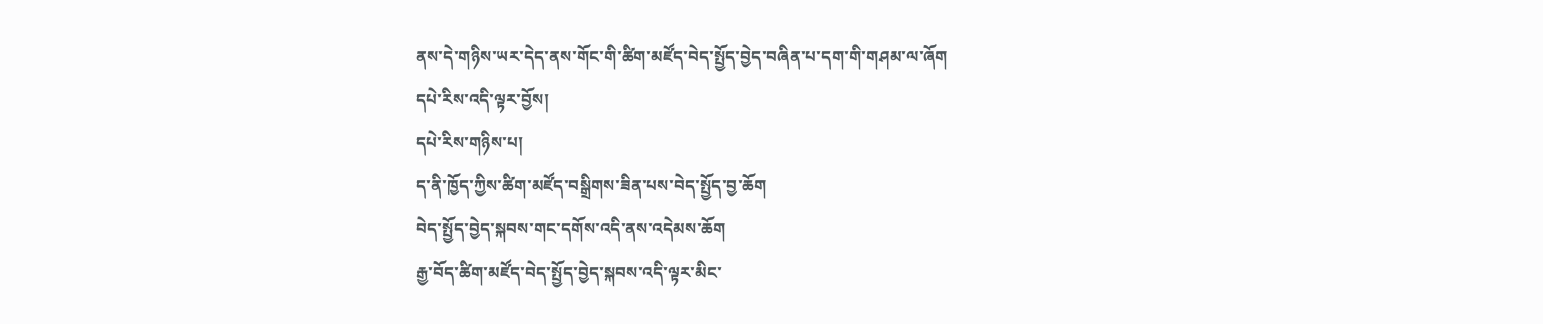ནས་དེ་གཉིས་ཡར་དེད་ནས་གོང་གི་ཚིག་མཛོད་བེད་སྤྱོད་བྱེད་བཞིན་པ་དག་གི་གཤམ་ལ་ཞོག
དཔེ་རིས་འདི་ལྟར་བྱོས།
དཔེ་རིས་གཉིས་པ།
ད་ནི་ཁྱོད་ཀྱིས་ཚིག་མཛོད་བསྒྲིགས་ཟིན་པས་བེད་སྤྱོད་བྱ་ཆོག
བེད་སྤྱོད་བྱེད་སྐབས་གང་དགོས་འདི་ནས་འདེམས་ཆོག
རྒྱ་བོད་ཚིག་མཛོད་བེད་སྤྱོད་བྱེད་སྐབས་འདི་ལྟར་མིང་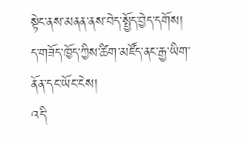སྟེང་ནས་མནན་ནས་བེད་སྤྱོད་བྱེད་དགོས།
ད་གཟོད་ཁྱོད་ཀྱིས་ཚིག་མཛོད་ནང་རྒྱ་ཡིག་ནོན་དང་ཡོང་ངེས།
འདི་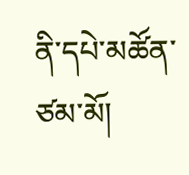ནི་དཔེ་མཚོན་ཙམ་མོ།